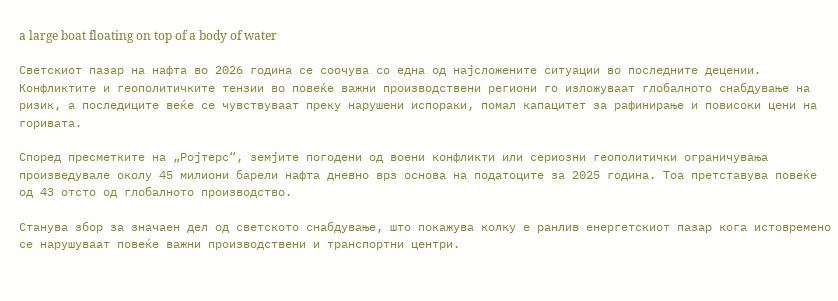a large boat floating on top of a body of water

Светскиот пазар на нафта во 2026 година се соочува со една од најсложените ситуации во последните децении. Конфликтите и геополитичките тензии во повеќе важни производствени региони го изложуваат глобалното снабдување на ризик, а последиците веќе се чувствуваат преку нарушени испораки, помал капацитет за рафинирање и повисоки цени на горивата.

Според пресметките на „Ројтерс“, земјите погодени од воени конфликти или сериозни геополитички ограничувања произведувале околу 45 милиони барели нафта дневно врз основа на податоците за 2025 година. Тоа претставува повеќе од 43 отсто од глобалното производство.

Станува збор за значаен дел од светското снабдување, што покажува колку е ранлив енергетскиот пазар кога истовремено се нарушуваат повеќе важни производствени и транспортни центри.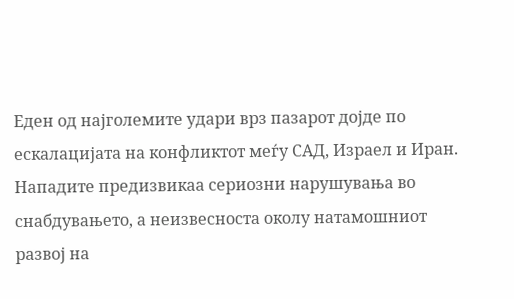Еден од најголемите удари врз пазарот дојде по ескалацијата на конфликтот меѓу САД, Израел и Иран. Нападите предизвикаа сериозни нарушувања во снабдувањето, а неизвесноста околу натамошниот развој на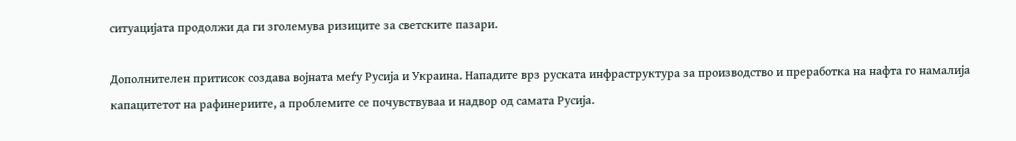ситуацијата продолжи да ги зголемува ризиците за светските пазари.

Дополнителен притисок создава војната меѓу Русија и Украина. Нападите врз руската инфраструктура за производство и преработка на нафта го намалија капацитетот на рафинериите, а проблемите се почувствуваа и надвор од самата Русија.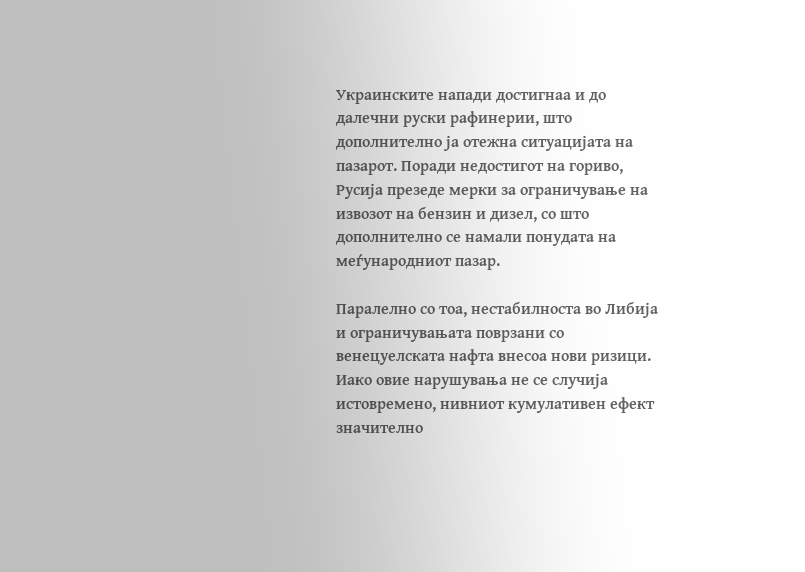Украинските напади достигнаа и до далечни руски рафинерии, што дополнително ја отежна ситуацијата на пазарот. Поради недостигот на гориво, Русија презеде мерки за ограничување на извозот на бензин и дизел, со што дополнително се намали понудата на меѓународниот пазар.

Паралелно со тоа, нестабилноста во Либија и ограничувањата поврзани со венецуелската нафта внесоа нови ризици. Иако овие нарушувања не се случија истовремено, нивниот кумулативен ефект значително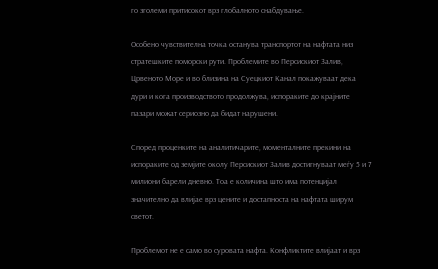го зголеми притисокот врз глобалното снабдување.

Особено чувствителна точка останува транспортот на нафтата низ стратешките поморски рути. Проблемите во Персискиот Залив, Црвеното Море и во близина на Суецкиот Канал покажуваат дека дури и кога производството продолжува, испораките до крајните пазари можат сериозно да бидат нарушени.

Според проценките на аналитичарите, моменталните прекини на испораките од земјите околу Персискиот Залив достигнуваат меѓу 5 и 7 милиони барели дневно. Тоа е количина што има потенцијал значително да влијае врз цените и достапноста на нафтата ширум светот.

Проблемот не е само во суровата нафта. Конфликтите влијаат и врз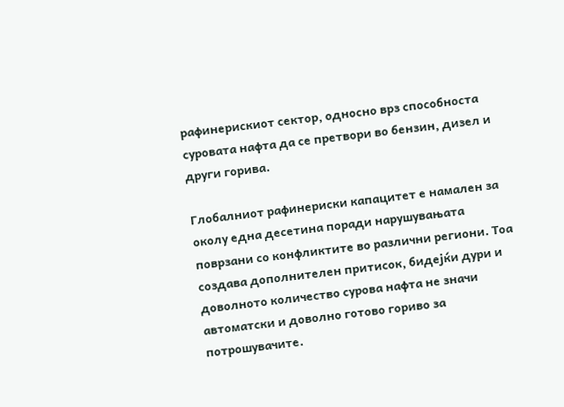рафинерискиот сектор, односно врз способноста суровата нафта да се претвори во бензин, дизел и други горива.

Глобалниот рафинериски капацитет е намален за околу една десетина поради нарушувањата поврзани со конфликтите во различни региони. Тоа создава дополнителен притисок, бидејќи дури и доволното количество сурова нафта не значи автоматски и доволно готово гориво за потрошувачите.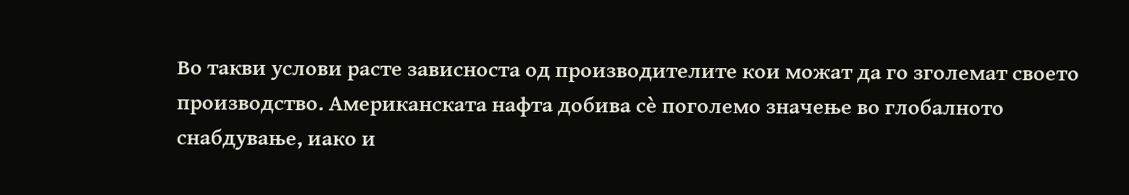Во такви услови расте зависноста од производителите кои можат да го зголемат своето производство. Американската нафта добива сè поголемо значење во глобалното снабдување, иако и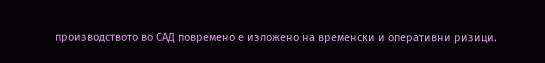производството во САД повремено е изложено на временски и оперативни ризици.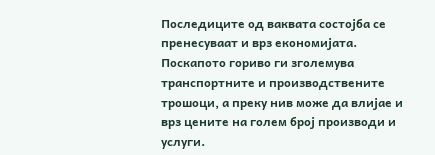Последиците од ваквата состојба се пренесуваат и врз економијата. Поскапото гориво ги зголемува транспортните и производствените трошоци, а преку нив може да влијае и врз цените на голем број производи и услуги.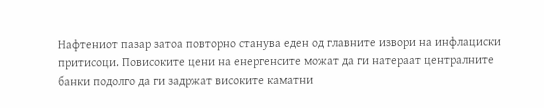Нафтениот пазар затоа повторно станува еден од главните извори на инфлациски притисоци. Повисоките цени на енергенсите можат да ги натераат централните банки подолго да ги задржат високите каматни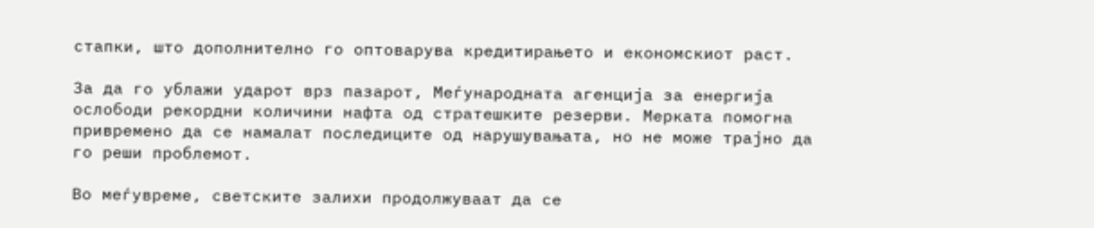стапки, што дополнително го оптоварува кредитирањето и економскиот раст.

За да го ублажи ударот врз пазарот, Меѓународната агенција за енергија ослободи рекордни количини нафта од стратешките резерви. Мерката помогна привремено да се намалат последиците од нарушувањата, но не може трајно да го реши проблемот.

Во меѓувреме, светските залихи продолжуваат да се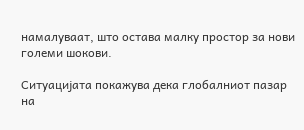намалуваат, што остава малку простор за нови големи шокови.

Ситуацијата покажува дека глобалниот пазар на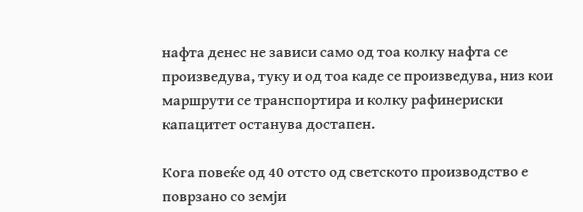нафта денес не зависи само од тоа колку нафта се произведува, туку и од тоа каде се произведува, низ кои маршрути се транспортира и колку рафинериски капацитет останува достапен.

Кога повеќе од 40 отсто од светското производство е поврзано со земји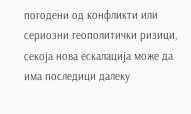погодени од конфликти или сериозни геополитички ризици, секоја нова ескалација може да има последици далеку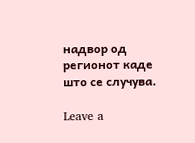надвор од регионот каде што се случува.

Leave a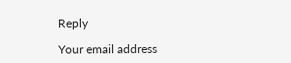Reply

Your email address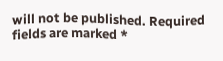will not be published. Required fields are marked *